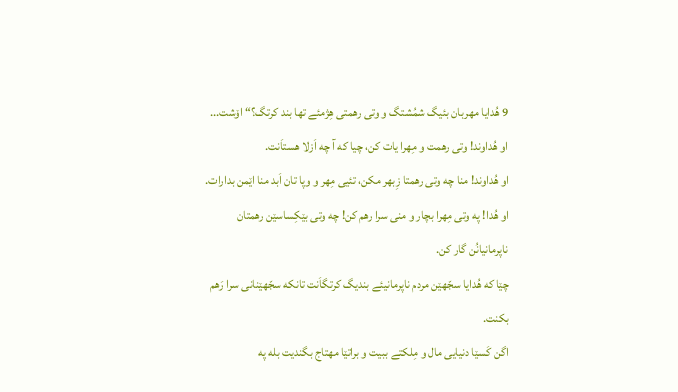9 هُدایا مهربان بئیگ شمُشتگ و وتی رهمتی هِژمئے تها بند کرتگ؟“ اۆشت...
او هُداوند! وتی رهمت و مِهرا یات کن، چیا که آ چه اَزلا هستاَنت.
او هُداوند! منا چه وتی رهمتا زِبهر مکن، تئیی مِهر و وپا تان اَبد منا اێمن بدارات.
او هُدا! په وتی مِهرا بچار و منی سرا رهم کن! چه وتی بێکِساسێن رهمتان ناپرمانیانُن گار کن.
چێا که هُدایا سجّهێن مردم ناپرمانیئے بندیگ کرتگاَنت تانکه سجّهێنانی سرا رَهم بکنت.
اگن کَسێا دنیایی مال و مِلکتے ببیت و براتێا مهتاج بگندیت بله په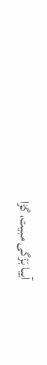آییا بَزّگی مبیت، گڑا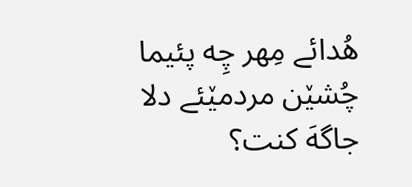هُدائے مِهر چِه پئیما چُشێن مردمێئے دلا جاگهَ کنت؟